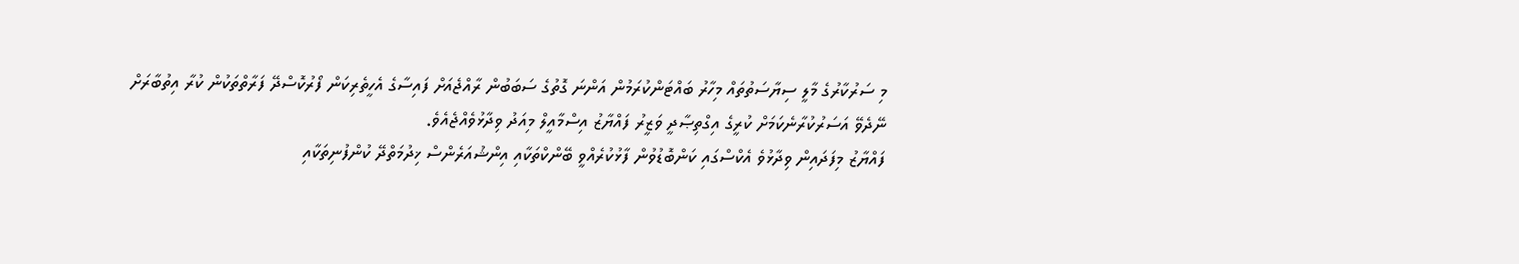މި ސަރުކާރުގެ މާލީ ސިޔާސަތުތައް މިހާރު ބައްޓަންކުރަމުން އަންނަ ގޮތުގެ ސަބަބުން ރާއްޖެއަށް ފައިސާގެ އެހީތެރިކަން ފޯރުކޮސްދޭ ފަރާތްތަކުން ކުރާ އިތުބާރަށް ނޭދެވޭ އަސަރުކުރާނެކަމަށް ކުރީގެ އިގްތިޞާދީ ވަޒީރު ފައްޔާޒު އިސްމާއީލް މިއަދު ވިދާޅުވެއްޖެއެވެ.
ފައްޔާޒު މިފަދައިން ވިދާޅުވެ އެކްސްގައި ކަންބޮޑުވުން ފާޅުކުރެއްވީ ބޭންކްތަކާއި އިންޝުއަރެންސް ޚިދުމަތްދޭ ކުންފުނިތަކާއި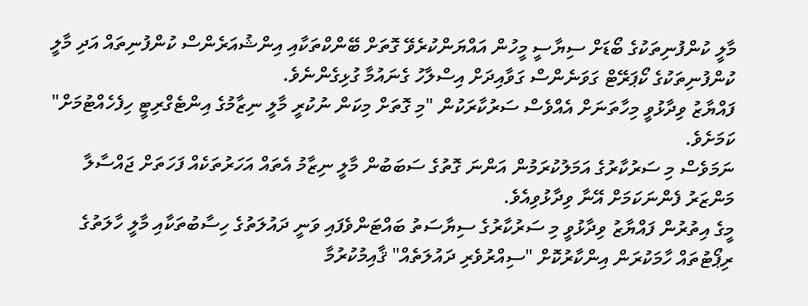މާލީ ކުންފުނިތަކުގެ ބޯޑަށް ސިޔާސީ މީހުން އައްޔަންކުރެވޭ ގޮތަށް ބޭންކްތަކާއި އިންޝުއަރެންސް ކުންފުނިތައް އަދި މާލީ ކުންފުނިތަކުގެ ކޯޕަރޭޓް ގަވަނެންސް ގަވާއިދަށް އިސްލާހު ގެނައުމާ ގުޅިގެންނެވެ.
ފައްޔާޒު ވިދާޅުވީ މިހާތަނަށް އެއްވެސް ސަރުކާރަކުން "މި ގޮތަށް މިކަން ނުކުރީ މާލީ ނިޒާމުގެ އިންޓެގްރިޓީ ހިފެހެއްޓުމަށް" ކަމަށެވެ.
ނަމަވެސް މި ސަރުކާރުގެ އަމަލުކުރަމުން އަންނަ ގޮތުގެ ސަބަބުން މާލީ ނިޒާމު އެތައް އަހަރުތަކެއް ފަހަތަށް ޖައްސާލާ މަންޒަރު ފެންނަކަމަށް އޭނާ ވިދާޅުވިއެވެ.
މީގެ އިތުރުން ފައްޔާޒު ވިދާޅުވީ މި ސަރުކާރުގެ ސިޔާސަތު ބައްޓަންވެފައި ވަނީ ދައުލަތުގެ ހިސާބުތަކާއި މާލީ ހާލަތުގެ ރިޕޯޓުތައް ހާމަކުރަން އިންކާރުކޮށް "ސިއްރުވެރި ދައުލަތެއް" ޤާއިމުކުރުމާ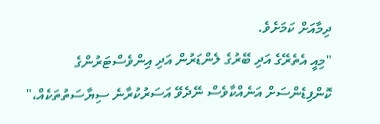ދިމާއަށް ކަމަށެވެ.
"މިއީ އެތެރޭގެ އަދި ބޭރުގެ ލެންޑަރުން އަދި އިންވެސްޓަރުންގެ ކޮންފިޑެންސަށް އަނެއްކާވެސް ނޭދެވޭ އަސަރުކުރާނެ ސިޔާސަތުތަކެއް،"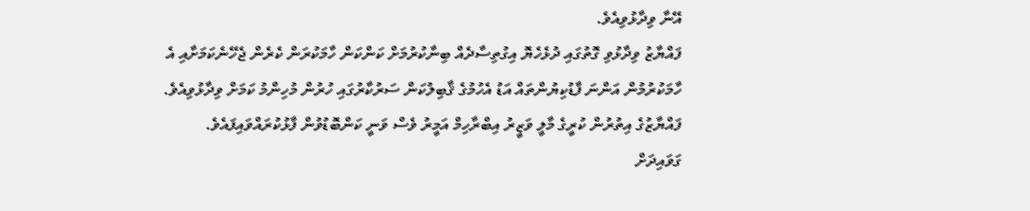އޭނާ ވިދާޅުވިއެވެ.
ފައްޔާޒު ވިދާޅުވި ގޮތުގައި ދުޅެހެޔޮ އިގުތިސާދެއް ބިނާކުރުމަށް ކަންކަން ހާމަކުރަން ކެރެން ޖެހޭނެކަމަށާއި އެ ހާމަކުރުމުން އަންނަ ފާޑުކިޔުންތައް އަޑު އެހުމުގެ ޤާބިލުކަން ސަރުކާރުގައި ހުރުން މުހިންމު ކަމަށް ވިދާޅުވިއެވެ.
ފައްޔާޒުގެ އިތުރުން ކުރީގެ މާލީ ވަޒީރު އިބްރާހިމް އަމީރު ވެސް ވަނީ ކަންބޮޑުވުން ފާޅުކުރައްވައިފައެވެ.
ގަވައިދަށް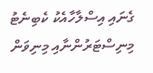ގެނައި އިސްލާހާއެކު ކެބިނެޓު މިނިސްޓަރުންނާއި މިނިވަން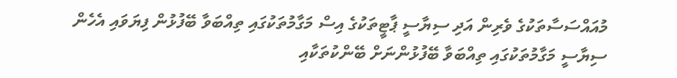މުއައްސަސާތަކުގެ ވެރިން އަދި ސިޔާސީ ޕާޓީތަކުގެ އިސް މަގާމުތަކުގައި ތިއްބަވާ ބޭފުޅުން ފިޔަވައި އެހެން ސިޔާސީ މަގާމުތަކުގައި ތިއްބަވާ ބޭފުޅުންނަށް ބޭންކުތަކާއި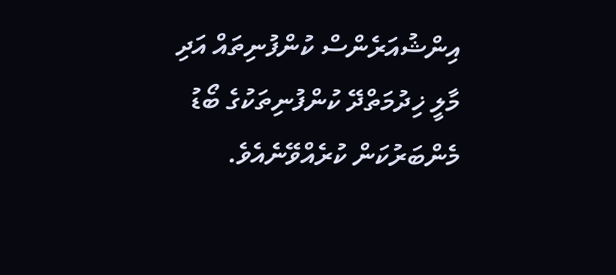އިންޝުއަރެންސް ކުންފުނިތައް އަދި މާލީ ޚިދުމަތްދޭ ކުންފުނިތަކުގެ ބޯޑު މެންބަރުކަން ކުރެއްވޭނެއެވެ.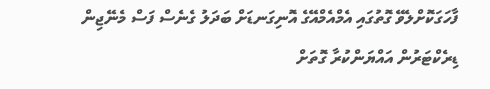ފާހަގަކޮށްލެވޭ ގޮތުގައި އެމްއެމްއޭގެ އޮނިގަނޑަށް ބަދަލު ގެނެސް ފަސް މެނޭޖިން ޑިރެކްޓަރުން އައްޔަންކުރާ ގޮތަށް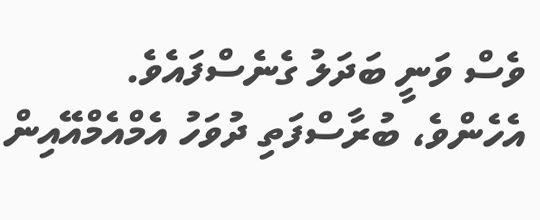ވެސް ވަނީ ބަދަލު ގެނެސްފައެވެ.
އެހެންވެ، ބުރާސްފަތި ދުވަހު އެމްއެމްއޭއިން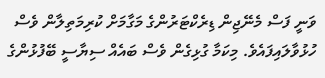ވަނީ ފަސް މެނޭޖިން ޑިރެކްޓަރުންގެ މަގާމަށް ކުރިމަތިލާން ވެސް ހުޅުވާލައިފައެވެ. މިކަމާ ގުޅިގެން ވެސް ބައެއް ސިޔާސީ ބޭފުޅުންގެ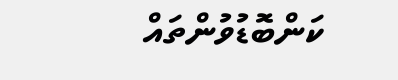ކަންބޮޑުވުންތައް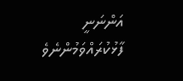އަންނަނީ ފާޅުކުރައްވަމުންނެވެ